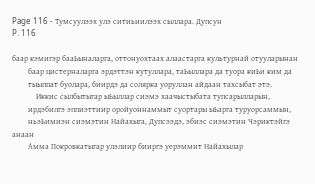Page 116 - Тумсуулээх улэ ситиьиилээх сыллара. Дупсун
P. 116

баар кэмигэр бааЬыналарга, оттонуохтаах алаастарга культурнай отууларынан
        баар цистерналарга эрдэттэн кутуллара, таЬыллара да туора киЬи ким да
        тыыппат буолара, биирдэ да солярка уоруллан айдаан тахсыбат этэ.
            Иккис сылбытыгар ыЬыллар сиэмэ хаачыстыбата тупсарылларын,
        ирдэбилгэ эппиэттиир оройуоннаммыт суортары ыЬарга туруорсаммын,
        ньэЬимиэн сиэмэтин Найахыга, Дупсээдэ, эбиэс сиэмэтин Чэриктэйгэ анаан
        Амма Покровкатыгар улэлиир бииргэ уерэммит Найахылар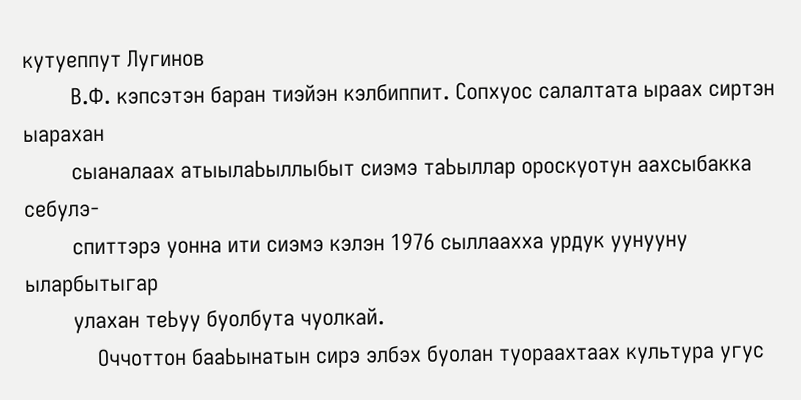кутуеппут Лугинов
        В.Ф. кэпсэтэн баран тиэйэн кэлбиппит. Сопхуос салалтата ыраах сиртэн ыарахан
        сыаналаах атыылаЬыллыбыт сиэмэ таЬыллар ороскуотун аахсыбакка себулэ-
        спиттэрэ уонна ити сиэмэ кэлэн 1976 сыллаахха урдук уунууну ыларбытыгар
        улахан теЬуу буолбута чуолкай.
            Оччоттон бааЬынатын сирэ элбэх буолан туораахтаах культура угус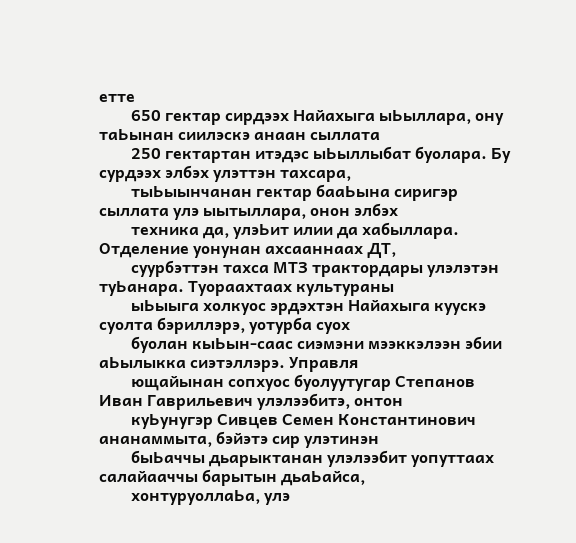етте
        650 гектар сирдээх Найахыга ыЬыллара, ону таЬынан сиилэскэ анаан сыллата
        250 гектартан итэдэс ыЬыллыбат буолара. Бу сурдээх элбэх улэттэн тахсара,
        тыЬыынчанан гектар бааЬына сиригэр сыллата улэ ыытыллара, онон элбэх
        техника да, улэЬит илии да хабыллара. Отделение уонунан ахсааннаах ДТ,
        суурбэттэн тахса МТЗ трактордары улэлэтэн туЬанара. Туораахтаах культураны
        ыЬыыга холкуос эрдэхтэн Найахыга куускэ суолта бэриллэрэ, уотурба суох
        буолан кыЬын-саас сиэмэни мээккэлээн эбии аЬылыкка сиэтэллэрэ. Управля
        ющайынан сопхуос буолуутугар Степанов Иван Гаврильевич улэлээбитэ, онтон
        куЬунугэр Сивцев Семен Константинович ананаммыта, бэйэтэ сир улэтинэн
        быЬаччы дьарыктанан улэлээбит уопуттаах салайааччы барытын дьаЬайса,
        хонтуруоллаЬа, улэ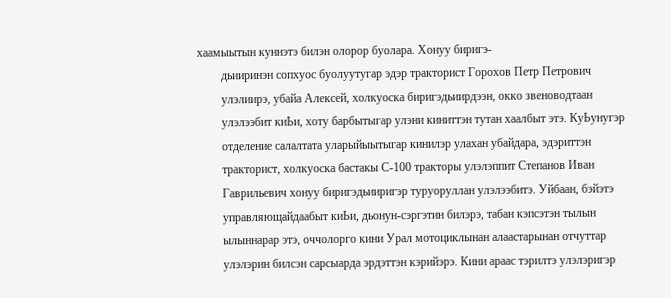хаамыытын куннэтэ билэн олорор буолара. Хонуу биригэ-
        дьииринэн сопхуос буолуутугар эдэр тракторист Горохов Петр Петрович
        улэлиирэ, убайа Алексей, холкуоска биригэдьиирдээн, окко звеноводтаан
        улэлээбит киЬи, хоту барбытыгар улэни киниттэн тутан хаалбыт этэ. КуЬунугэр
        отделение салалтата уларыйыытыгар кинилэр улахан убайдара, эдэриттэн
        тракторист, холкуоска бастакы С-100 тракторы улэлэппит Степанов Иван
        Гаврильевич хонуу биригэдьииригэр туруоруллан улэлээбитэ. Уйбаан, бэйэтэ
        управляющайдаабыт киЬи, дьонун-сэргэтин билэрэ, табан кэпсэтэн тылын
        ылыннарар этэ, оччолорго кини Урал мотоциклынан алаастарынан отчуттар
        улэлэрин билсэн сарсыарда эрдэттэн кэрийэрэ. Кини араас тэрилтэ улэлэригэр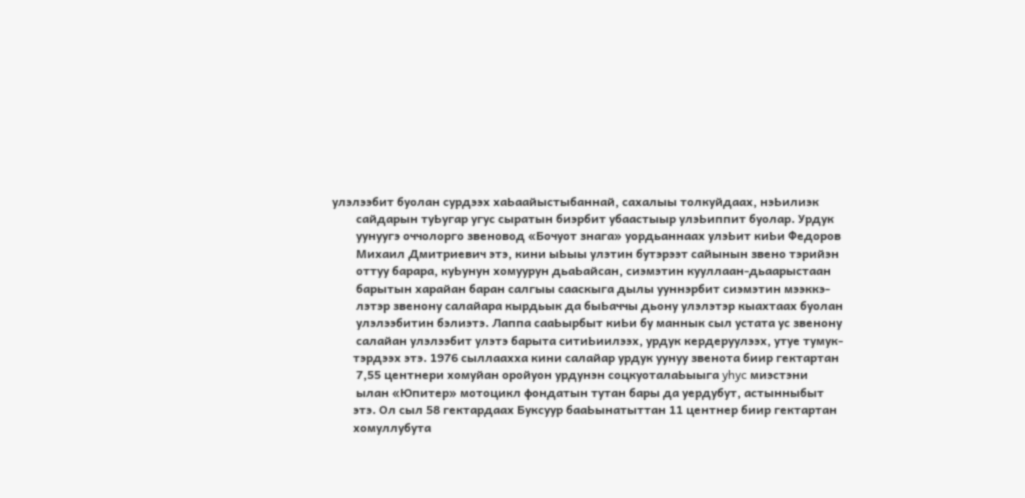улэлээбит буолан сурдээх хаЬаайыстыбаннай, сахалыы толкуйдаах, нэЬилиэк
        сайдарын туЬугар угус сыратын биэрбит убаастыыр улэЬиппит буолар. Урдук
        уунуугэ оччолорго звеновод «Бочуот знага» уордьаннаах улэЬит киЬи Федоров
        Михаил Дмитриевич этэ, кини ыЬыы улэтин бутэрээт сайынын звено тэрийэн
        оттуу барара, куЬунун хомуурун дьаЬайсан, сиэмэтин кууллаан-дьаарыстаан
        барытын харайан баран салгыы сааскыга дылы ууннэрбит сиэмэтин мээккэ-
        лэтэр звенону салайара кырдьык да быЬаччы дьону улэлэтэр кыахтаах буолан
        улэлээбитин бэлиэтэ. Лаппа сааЬырбыт киЬи бу маннык сыл устата ус звенону
        салайан улэлээбит улэтэ барыта ситиЬиилээх, урдук кердеруулээх, утуе тумук-
       тэрдээх этэ. 1976 сыллаахха кини салайар урдук уунуу звенота биир гектартан
        7,55 центнери хомуйан оройуон урдунэн соцкуоталаЬыыга yhyc миэстэни
        ылан «Юпитер» мотоцикл фондатын тутан бары да уердубут, астынныбыт
       этэ. Ол сыл 58 гектардаах Буксуур бааЬынатыттан 11 центнер биир гектартан
       хомуллубута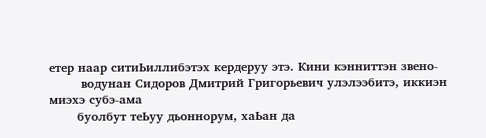етер наар ситиЬиллибэтэх кердеруу этэ. Кини кэнниттэн звено-
        водунан Сидоров Дмитрий Григорьевич улэлээбитэ, иккиэн миэхэ субэ-ама
       буолбут теЬуу дьоннорум, хаЬан да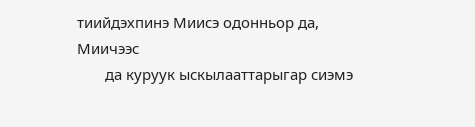тиийдэхпинэ Миисэ одонньор да, Миичээс
       да куруук ыскылааттарыгар сиэмэ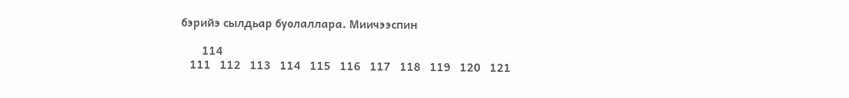бэрийэ сылдьар буолаллара. Миичээспин

       114
   111   112   113   114   115   116   117   118   119   120   121